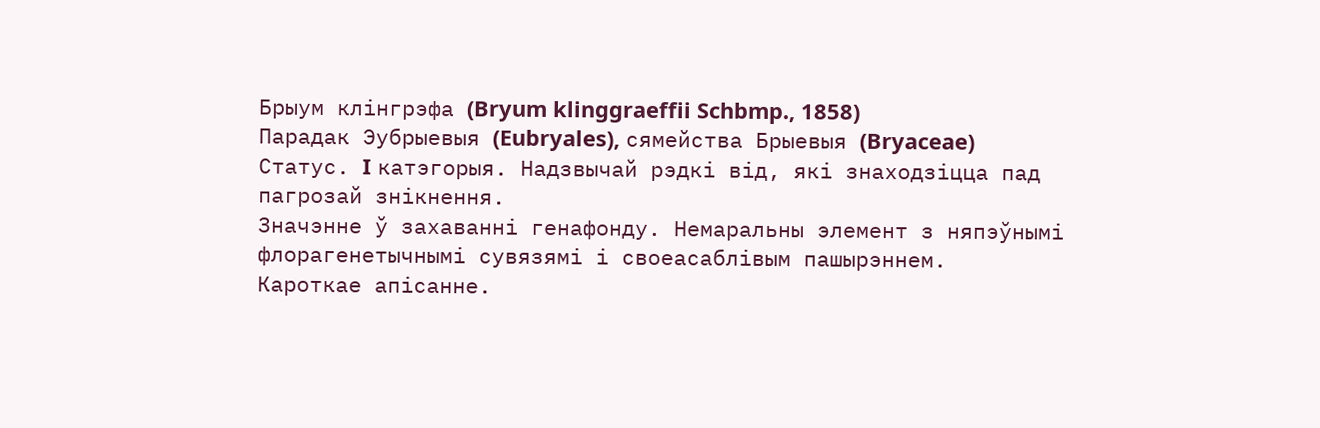Брыум клінгрэфа (Bryum klinggraeffii Schbmp., 1858)
Парадак Эубрыевыя (Eubryales), сямейства Брыевыя (Bryaceae)
Статус. I катэгорыя. Надзвычай рэдкі від, які знаходзіцца пад пагрозай знікнення.
Значэнне ў захаванні генафонду. Немаральны элемент з няпэўнымі флорагенетычнымі сувязямі і своеасаблівым пашырэннем.
Кароткае апісанне.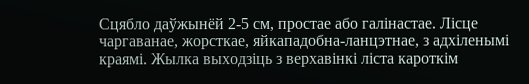Сцябло даўжынёй 2-5 см, простае або галінастае. Лісце чаргаванае, жорсткае, яйкападобна-ланцэтнае, з адхіленымі краямі. Жылка выходзіць з верхавінкі ліста кароткім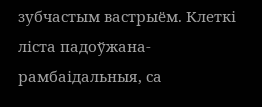зубчастым вастрыём. Клеткі ліста падоўжана-рамбаідальныя, са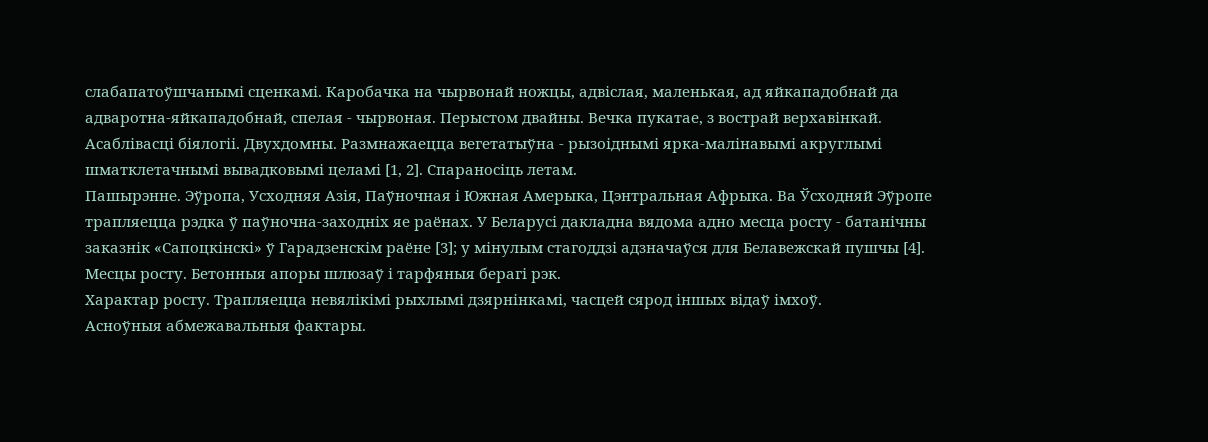слабапатоўшчанымі сценкамі. Каробачка на чырвонай ножцы, адвіслая, маленькая, ад яйкападобнай да адваротна-яйкападобнай, спелая - чырвоная. Перыстом двайны. Вечка пукатае, з вострай верхавінкай.
Асаблівасці біялогіі. Двухдомны. Размнажаецца вегетатыўна - рызоіднымі ярка-малінавымі акруглымі шматклетачнымі вывадковымі целамі [1, 2]. Спараносіць летам.
Пашырэнне. Эўропа, Усходняя Азія, Паўночная і Южная Амерыка, Цэнтральная Афрыка. Ва Ўсходняй Эўропе трапляецца рэдка ў паўночна-заходніх яе раёнах. У Беларусі дакладна вядома адно месца росту - батанічны заказнік «Сапоцкінскі» ў Гарадзенскім раёне [3]; у мінулым стагоддзі адзначаўся для Белавежскай пушчы [4].
Месцы росту. Бетонныя апоры шлюзаў і тарфяныя берагі рэк.
Характар росту. Трапляецца невялікімі рыхлымі дзярнінкамі, часцей сярод іншых відаў імхоў.
Асноўныя абмежавальныя фактары.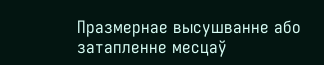Празмернае высушванне або затапленне месцаў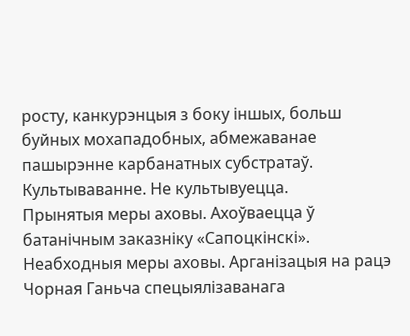росту, канкурэнцыя з боку іншых, больш буйных мохападобных, абмежаванае пашырэнне карбанатных субстратаў.
Культываванне. Не культывуецца.
Прынятыя меры аховы. Ахоўваецца ў батанічным заказніку «Сапоцкінскі».
Неабходныя меры аховы. Арганізацыя на рацэ Чорная Ганьча спецыялізаванага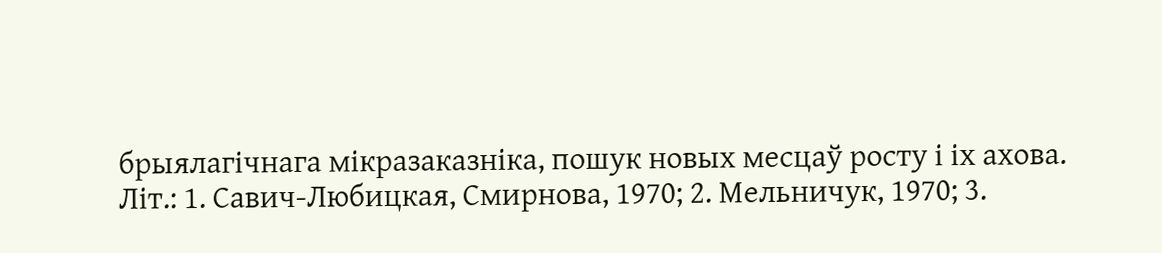брыялагічнага мікразаказніка, пошук новых месцаў росту і іх ахова.
Літ.: 1. Савич-Любицкая, Смирнова, 1970; 2. Мельничук, 1970; 3.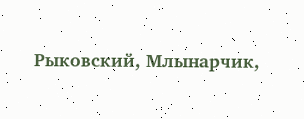Рыковский, Млынарчик,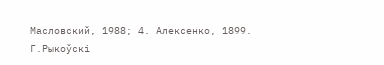Масловский, 1988; 4. Алексенко, 1899.
Г.Рыкоўскі